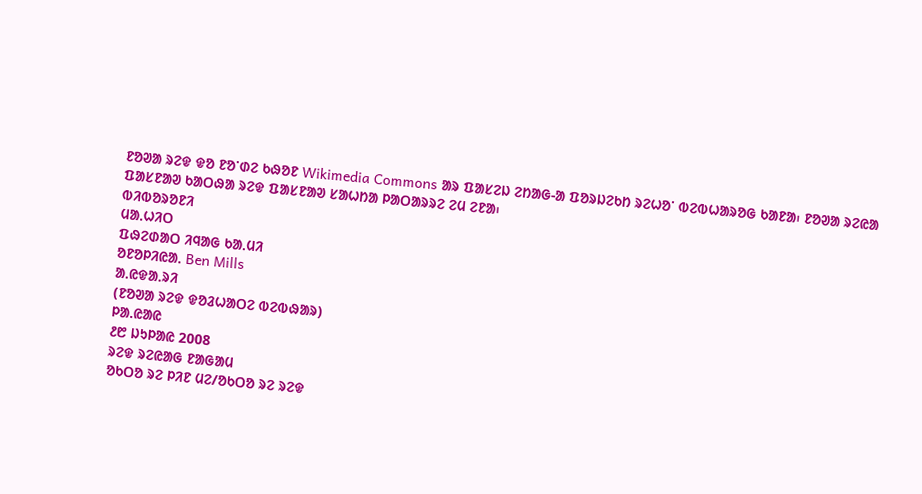ᱱᱚᱣᱟ ᱨᱮᱫ ᱫᱚ ᱱᱚᱸᱰᱮ ᱠᱷᱚᱱ Wikimedia Commons ᱟᱨ ᱯᱟᱥᱮᱡ ᱮᱴᱟᱜ-ᱟ ᱯᱚᱨᱡᱮᱠᱴ ᱨᱮᱦᱚᱸ ᱵᱮᱵᱦᱟᱨᱚᱜ ᱠᱟᱱᱟ᱾ ᱱᱚᱣᱟ ᱨᱮᱭᱟ ᱯᱟᱥᱱᱟᱣ ᱠᱟᱛᱷᱟ ᱨᱮᱫ ᱯᱟᱥᱱᱟᱣ ᱥᱟᱦᱴᱟ ᱞᱟᱛᱟᱨᱨᱮ ᱮᱢ ᱮᱱᱟ᱾
ᱵᱤᱵᱚᱨᱚᱱᱤ
ᱢᱟᱹᱦᱤᱛ
ᱯᱷᱮᱰᱟᱛ ᱤᱧᱟᱜ ᱠᱟᱹᱢᱤ
ᱚᱱᱚᱞᱤᱭᱟᱹ Ben Mills
ᱟᱹᱭᱫᱟᱹᱨᱤ
(ᱱᱚᱣᱟ ᱨᱮᱫ ᱫᱚᱲᱦᱟᱛᱮ ᱵᱮᱵᱷᱟᱨ)
ᱞᱟ.ᱭᱟᱭ
᱒᱘ ᱡᱩᱞᱟᱭ 2008
ᱨᱮᱫ ᱨᱮᱭᱟᱜ ᱱᱟᱜᱟᱢ
ᱚᱠᱛᱚ ᱨᱮ ᱞᱤᱱ ᱢᱮ/ᱚᱠᱛᱚ ᱨᱮ ᱨᱮᱫ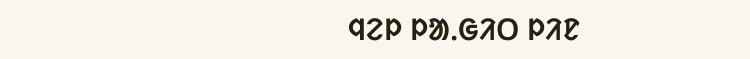ᱧᱮᱞ ᱞᱟᱹᱜᱤᱛ ᱞᱤᱱ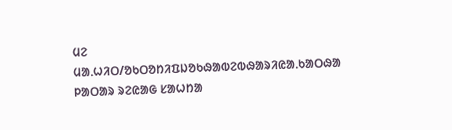ᱢᱮ
ᱢᱟᱹᱦᱤᱛ/ᱚᱠᱛᱚᱴᱤᱯᱡᱚᱠᱷᱟᱵᱮᱵᱷᱟᱨᱤᱭᱟᱹᱠᱟᱛᱷᱟ
ᱞᱟᱛᱟᱨ ᱨᱮᱭᱟᱜ ᱥᱟᱦᱴᱟ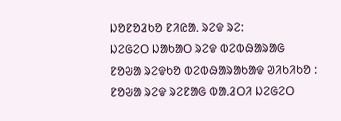ᱡᱚᱱᱚᱲᱠᱚ ᱱᱤᱭᱟᱹ ᱨᱮᱫ ᱨᱮ:
ᱡᱮᱜᱮᱛ ᱡᱟᱠᱟᱛ ᱨᱮᱫ ᱵᱮᱵᱷᱟᱨᱟᱜ
ᱱᱚᱶᱟ ᱨᱮᱫᱠᱚ ᱵᱮᱵᱷᱟᱨᱟᱠᱟᱫ ᱣᱤᱠᱤᱠᱚ :
ᱱᱚᱶᱟ ᱨᱮᱫ ᱨᱮᱱᱟᱜ ᱵᱟᱹᱲᱛᱤ ᱡᱮᱜᱮᱛ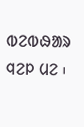ᱵᱮᱵᱷᱟᱨ ᱧᱮᱞ ᱢᱮ ᱾